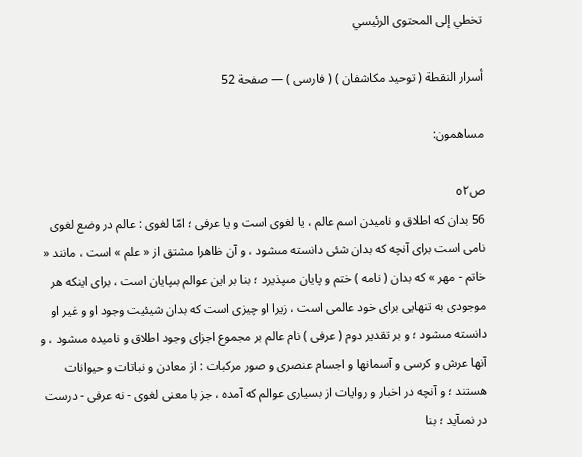تخطي إلى المحتوى الرئيسي

أسرار النقطة ( توحيد مكاشفان ) ( فارسى ) — صفحة 52

مساهمون:

ص٥٢
56 بدان كه اطلاق و ناميدن اسم عالم ، يا لغوى است و يا عرفى ؛ امّا لغوى : عالم در وضع لغوى نامى است براى آنچه كه بدان شئى دانسته مىشود ، و آن ظاهرا مشتق از « علم » است ، مانند « خاتم - مهر » كه بدان ( نامه ) ختم و پايان مىپذيرد ؛ بنا بر اين عوالم بىپايان است ، براى اينكه هر موجودى به تنهايى براى خود عالمى است ، زيرا او چيزى است كه بدان شيئيت وجود او و غير او دانسته مىشود ؛ و بر تقدير دوم ( عرفى ) نام عالم بر مجموع اجزاى وجود اطلاق و ناميده مىشود ، و آنها عرش و كرسى و آسمانها و اجسام عنصرى و صور مركبات : از معادن و نباتات و حيوانات هستند ؛ و آنچه در اخبار و روايات از بسيارى عوالم كه آمده ، جز با معنى لغوى - نه عرفى - درست در نمىآيد ؛ بنا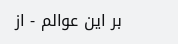بر اين عوالم - از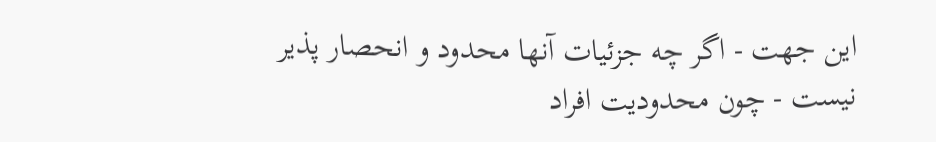اين جهت - اگر چه جزئيات آنها محدود و انحصار پذير نيست - چون محدوديت افراد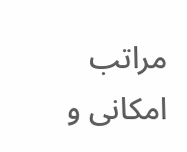مراتب امكانى و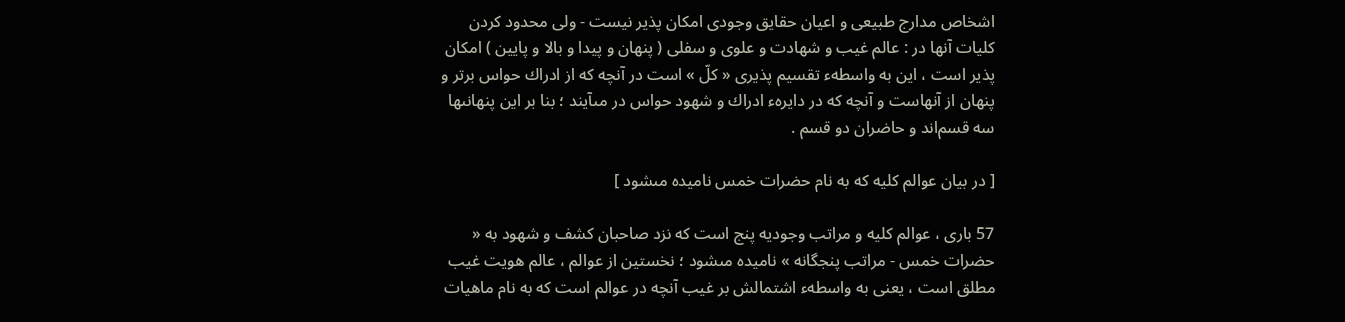اشخاص مدارج طبيعى و اعيان حقايق وجودى امكان پذير نيست - ولى محدود كردن كليات آنها در : عالم غيب و شهادت و علوى و سفلى ( پنهان و پيدا و بالا و پايين ) امكان پذير است ، اين به واسطهء تقسيم پذيرى « كلّ » است در آنچه كه از ادراك حواس برتر و پنهان از آنهاست و آنچه كه در دايرهء ادراك و شهود حواس در مىآيند ؛ بنا بر اين پنهانىها سه قسم‌اند و حاضران دو قسم .

[ در بيان عوالم كليه كه به نام حضرات خمس ناميده مىشود ]

57 بارى ، عوالم كليه و مراتب وجوديه پنج است كه نزد صاحبان كشف و شهود به « حضرات خمس - مراتب پنجگانه » ناميده مىشود ؛ نخستين از عوالم ، عالم هويت غيب مطلق است ، يعنى به واسطهء اشتمالش بر غيب آنچه در عوالم است كه به نام ماهيات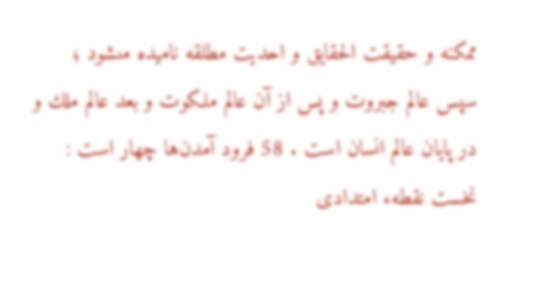ممكنه و حقيقت الحقايق و احديت مطلقه ناميده مىشود ؛ سپس عالم جبروت و پس از آن عالم ملكوت و بعد عالم ملك و در پايان عالم انسان است . 58 فرود آمدن‌ها چهار است : نخست نقطهء امتدادى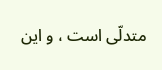متدلّى است ، و اين